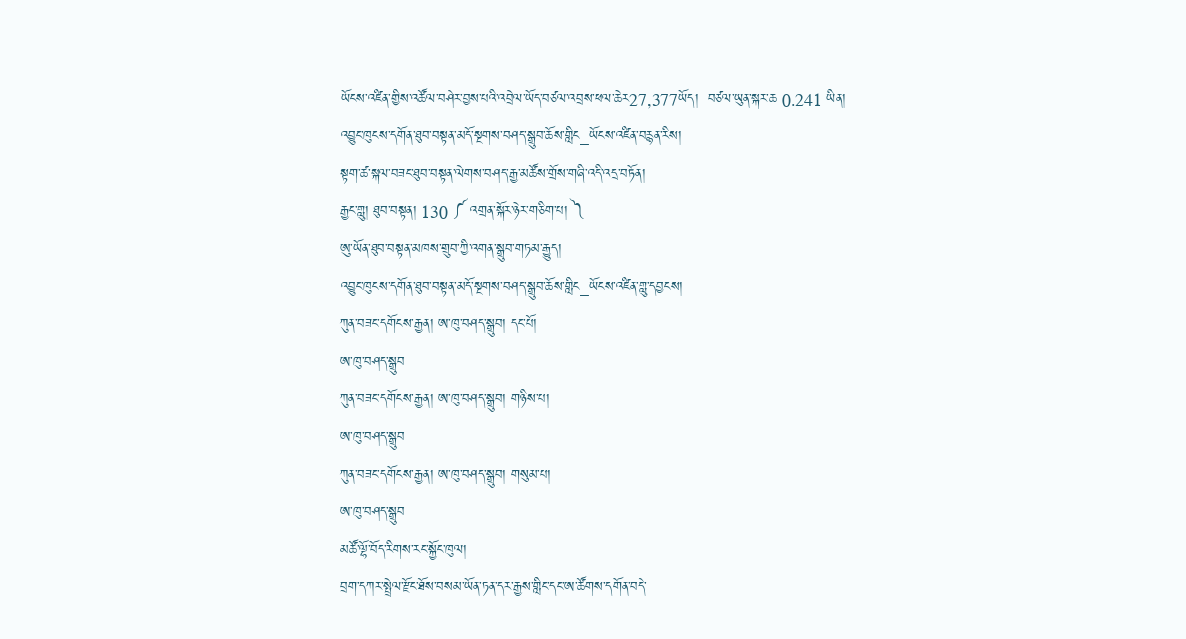ཡོངས་འཛིན་གྱིས་འཚོལ་བཤེར་བྱས་པའི་འབྲེལ་ཡོད་བཙལ་འབྲས་ཕལ་ཆེར27,377ཡོད།  བཙལ་ཡུན་སྐར་ཆ 0.241 ཡིན།
འབྱུང་ཁུངས་དགོན་ཐུབ་བསྟན་མདོ་སྔགས་བཤད་སྒྲུབ་ཆོས་གླིང_ཡོངས་འཛིན་བརྙན་རིས།
སྟག་ཚ་སྐལ་བཟང་ཐུབ་བསྟན་ལེགས་བཤད་རྒྱ་མཚོས་གྲོས་གཞི་འདི་འདྲ་བཏོན།
རྒྱང་གླུ། ཐུབ་བསྟན། 130 ༼ འགྲན་སྐོར་ཉེར་གཅིག་པ། ༽
ཨུ་ཡོན་ཐུབ་བསྟན་མཁས་གྲུབ་ཀྱི་འགན་སྒྲུབ་གཏམ་རྒྱུད།
འབྱུང་ཁུངས་དགོན་ཐུབ་བསྟན་མདོ་སྔགས་བཤད་སྒྲུབ་ཆོས་གླིང_ཡོངས་འཛིན་གླུ་དབྱངས།
ཀུན་བཟང་དགོངས་རྒྱན། ཨ་ཁུ་བཤད་སྒྲུབ། དང་པོ།
ཨ་ཁུ་བཤད་སྒྲུབ
ཀུན་བཟང་དགོངས་རྒྱན། ཨ་ཁུ་བཤད་སྒྲུབ། གཉིས་པ།
ཨ་ཁུ་བཤད་སྒྲུབ
ཀུན་བཟང་དགོངས་རྒྱན། ཨ་ཁུ་བཤད་སྒྲུབ། གསུམ་པ།
ཨ་ཁུ་བཤད་སྒྲུབ
མཚོ་ལྷོ་བོད་རིགས་རང་སྐྱོང་ཁུལ།
བྲག་དཀར་སྤྲེལ་རྫོང་ཐོས་བསམ་ཡོན་ཏན་དར་རྒྱས་གླིང་དང་ཨ་ཚོགས་དགོན་བདེ་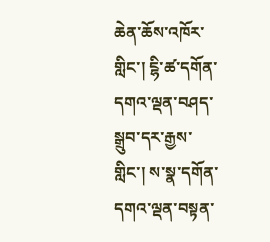ཆེན་ཆོས་འཁོར་གླིང་། ངྷི་ཚ་དགོན་དགའ་ལྡན་བཤད་སྒྲུབ་དར་རྒྱས་གླིང་། ས་སྣ་དགོན་དགའ་ལྡན་བསྟན་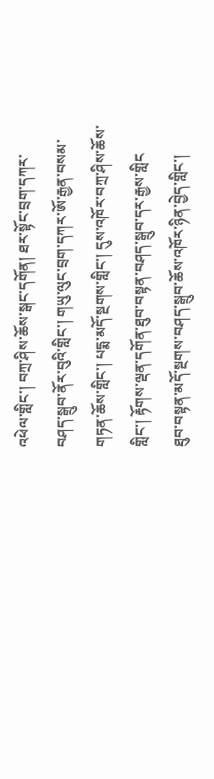འཕེལ་གླིང་། བཀྲ་ཤིས་ཆོས་སྒང་དགོན། ཐར་སྟོང་བྲག་དཀར་བཤད་སྒྲུབ་ནོར་བུའི་གླིང་། གཡུ་ལུང་བྲག་དཀར་ཨོ་རྒྱན་བསམ་གཏན་ཆོས་གླིང་། པདྨ་མདོ་སྔགས་གླིང་། དུས་འཁོར་བཀྲ་ཤིས་ཆོས་གླིང་། རྟོགས་ལྡན་དགོན་ཐུབ་བསྟན་བཤད་སྒྲུབ་དར་རྒྱས་གླིང
ཐུབ་བསྟན་མདོ་སྔགས་བཤད་སྒྲུབ་ཆོས་འཁོར་ཉིན་བྱེད་གླིང་།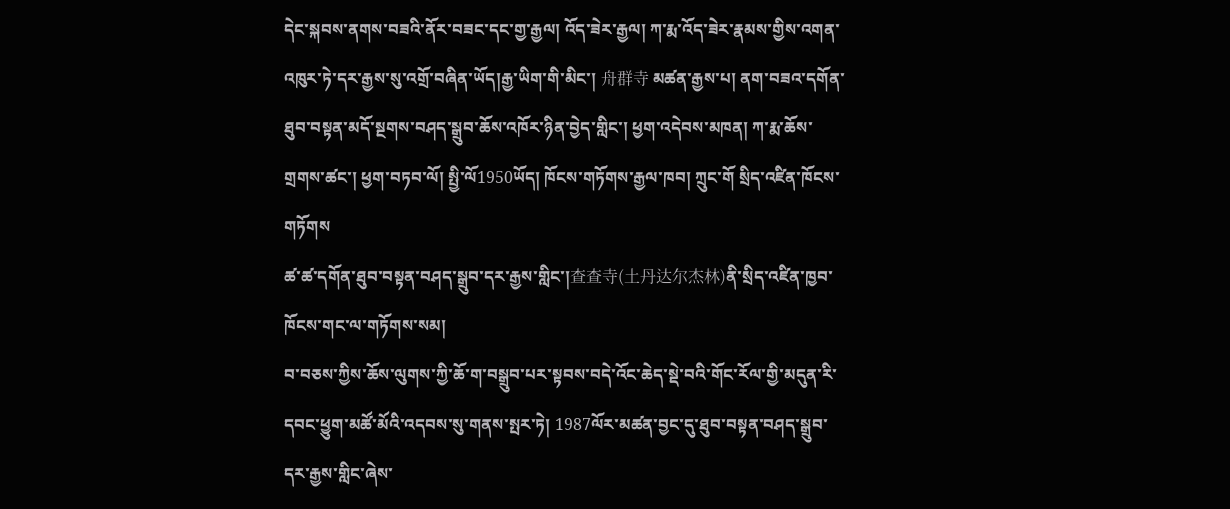དེང་སྐབས་ནགས་བཟའི་ནོར་བཟང་དང་གྱ་རྒྱལ། འོད་ཟེར་རྒྱལ། ཀ་རྨ་འོད་ཟེར་རྣམས་གྱིས་འགན་འཁུར་ཏེ་དར་རྒྱས་སུ་འགྲོ་བཞིན་ཡོད།རྒྱ་ཡིག་གི་མིང་། 舟群寺 མཚན་རྒྱས་པ། ནག་བཟའ་དགོན་ཐུབ་བསྟན་མདོ་སྔགས་བཤད་སྒྲུབ་ཆོས་འཁོར་ཉིན་བྱེད་གླིང་། ཕྱག་འདེབས་མཁན། ཀ་རྨ་ཆོས་གྲགས་ཚང་། ཕྱག་བཏབ་ལོ། སྤྱི་ལོ1950ཡོད། ཁོངས་གཏོགས་རྒྱལ་ཁབ། ཀྲུང་གོ སྲིད་འཛིན་ཁོངས་གཏོགས
ཚ་ཚ་དགོན་ཐུབ་བསྟན་བཤད་སྒྲུབ་དར་རྒྱས་གླིང་།查查寺(土丹达尔杰林)ནི་སྲིད་འཛིན་ཁྱབ་ཁོངས་གང་ལ་གཏོགས་སམ།
བ་བཅས་ཀྱིས་ཆོས་ལུགས་ཀྱི་ཆོ་ག་བསྒྲུབ་པར་སྟབས་བདེ་འོང་ཆེད་སྡེ་བའི་གོང་རོལ་གྱི་མདུན་རི་དབང་ཕྱུག་མཚོ་མོའི་འདབས་སུ་གནས་སྤར་ཏེ། 1987ལོར་མཚན་བྱང་དུ་ཐུབ་བསྟན་བཤད་སྒྲུབ་དར་རྒྱས་གླིང་ཞེས་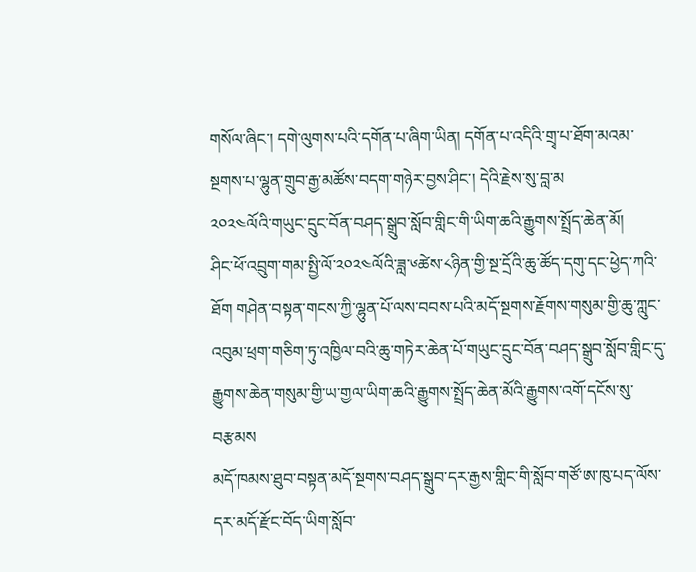གསོལ་ཞིང་། དགེ་ལུགས་པའི་དགོན་པ་ཞིག་ཡིན། དགོན་པ་འདིའི་གྲྭ་པ་ཐོག་མའམ་སྔགས་པ་ལྷུན་གྲུབ་རྒྱ་མཚོས་བདག་གཉེར་བྱས་ཤིང་། དེའི་རྗེས་སུ་བླ་མ
༢༠༢༤ལོའི་གཡུང་དྲུང་བོན་བཤད་སྒྲུབ་སློབ་གླིང་གི་ཡིག་ཆའི་རྒྱུགས་སྤྲོད་ཆེན་མོ།
ཤིང་ཕོ་འབྲུག་གམ་སྤྱི་ལོ་༢༠༢༤ལོའི་ཟླ་༦ཚེས་༨ཉིན་གྱི་སྔ་དྲོའི་ཆུ་ཚོད་དགུ་དང་ཕྱེད་ཀའི་ཐོག གཤེན་བསྟན་གངས་ཀྱི་ལྷུན་པོ་ལས་བབས་པའི་མདོ་སྔགས་རྗོགས་གསུམ་གྱི་ཆུ་ཀླུང་འབུམ་ཕྲག་གཅིག་ཏུ་འཁྱིལ་བའི་ཆུ་གཏེར་ཆེན་པོ་གཡུང་དྲུང་བོན་བཤད་སྒྲུབ་སློབ་གླིང་དུ་རྒྱུགས་ཆེན་གསུམ་གྱི་ཡ་གྱལ་ཡིག་ཆའི་རྒྱུགས་སྤྲོད་ཆེན་མོའི་རྒྱུགས་འགོ་དངོས་སུ་བརྩམས
མདོ་ཁམས་ཐུབ་བསྟན་མདོ་སྔགས་བཤད་སྒྲུབ་དར་རྒྱས་གླིང་གི་སློབ་གཙོ་ཨ་ཁུ་པད་ལོས་དར་མདོ་རྫོང་བོད་ཡིག་སློབ་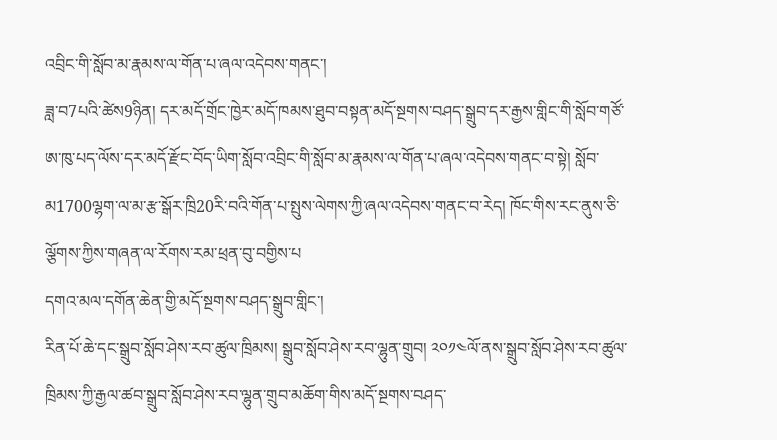འབྲིང་གི་སློབ་མ་རྣམས་ལ་གོན་པ་ཞལ་འདེབས་གནང་།
ཟླ་བ7པའི་ཚེས9ཉིན། དར་མདོ་གྲོང་ཁྱེར་མདོ་ཁམས་ཐུབ་བསྟན་མདོ་སྔགས་བཤད་སྒྲུབ་དར་རྒྱས་གླིང་གི་སློབ་གཙོ་ཨ་ཁུ་པད་ལོས་དར་མདོ་རྫོང་བོད་ཡིག་སློབ་འབྲིང་གི་སློབ་མ་རྣམས་ལ་གོན་པ་ཞལ་འདེབས་གནང་བ་སྟེ། སློབ་མ1700ལྷག་ལ་མ་རྩ་སྒོར་ཁྲི20རི་བའི་གོན་པ་སྤུས་ལེགས་ཀྱི་ཞལ་འདེབས་གནང་བ་རེད། ཁོང་གིས་རང་ནུས་ཅི་ལྕོགས་ཀྱིས་གཞན་ལ་རོགས་རམ་ཕྲན་བུ་བགྱིས་པ
དགའ་མལ་དགོན་ཆེན་གྱི་མདོ་སྔགས་བཤད་སྒྲུབ་གླིང་།
རིན་པོ་ཆེ་དང་སྒྲུབ་སློབ་ཤེས་རབ་ཚུལ་ཁྲིམས། སྒྲུབ་སློབ་ཤེས་རབ་ལྷུན་གྲུབ། ༢༠༡༤ལོ་ནས་སྒྲུབ་སློབ་ཤེས་རབ་ཚུལ་ཁྲིམས་ཀྱི་རྒྱལ་ཚབ་སྒྲུབ་སློབ་ཤེས་རབ་ལྷུན་གྲུབ་མཆོག་གིས་མདོ་སྔགས་བཤད་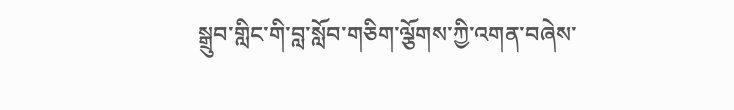སྒྲུབ་གླིང་གི་བླ་སློབ་གཅིག་ལྕོགས་ཀྱི་འགན་བཞེས་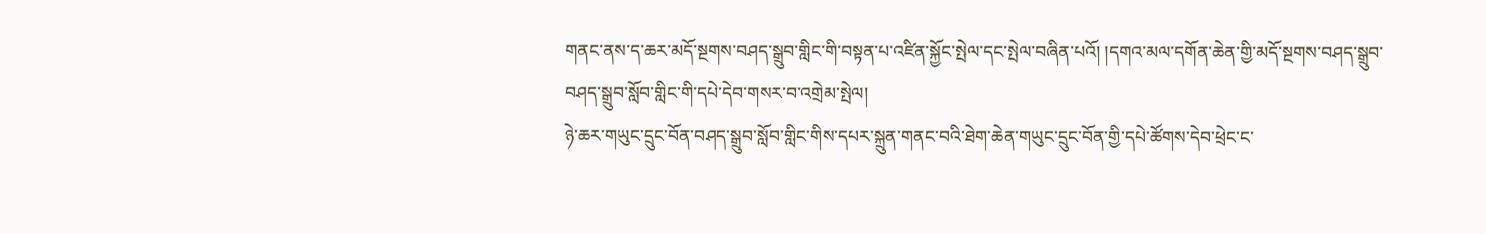གནང་ནས་ད་ཆར་མདོ་སྔགས་བཤད་སྒྲུབ་གླིང་གི་བསྟན་པ་འཛིན་སྐྱོང་སྤེལ་དང་སྤེལ་བཞིན་པའོ། །དགའ་མལ་དགོན་ཆེན་གྱི་མདོ་སྔགས་བཤད་སྒྲུབ་
བཤད་སྒྲུབ་སློབ་གླིང་གི་དཔེ་དེབ་གསར་བ་འགྲེམ་སྤེལ།
ཉེ་ཆར་གཡུང་དྲུང་བོན་བཤད་སྒྲུབ་སློབ་གླིང་གིས་དཔར་སྐྲུན་གནང་བའི་ཐེག་ཆེན་གཡུང་དྲུང་བོན་གྱི་དཔེ་ཚོགས་དེབ་ཕྲེང་ང་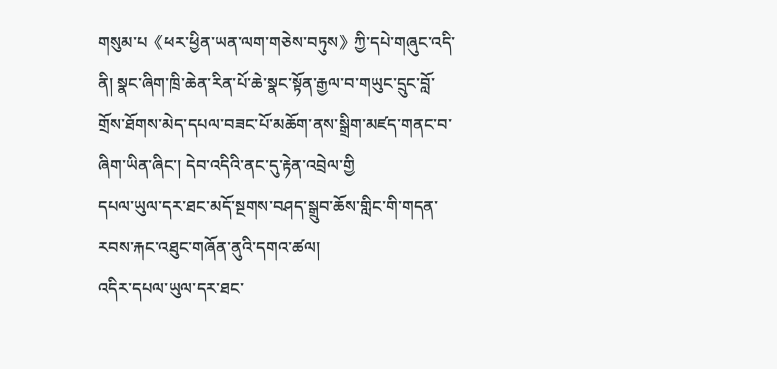གསུམ་པ《ཕར་ཕྱིན་ཡན་ལག་གཅེས་བཏུས》ཀྱི་དཔེ་གཞུང་འདི་ནི། སྣང་ཞིག་ཁྲི་ཆེན་རིན་པོ་ཆེ་སྣང་སྟོན་རྒྱལ་བ་གཡུང་དྲུང་བློ་གྲོས་ཐོགས་མེད་དཔལ་བཟང་པོ་མཆོག་ནས་སྒྲིག་མཛད་གནང་བ་ཞིག་ཡིན་ཞིང་། དེབ་འདིའི་ནང་དུ་རྟེན་འབྲེལ་གྱི
དཔལ་ཡུལ་དར་ཐང་མདོ་སྔགས་བཤད་སྒྲུབ་ཆོས་གླིང་གི་གདན་རབས་རྐང་འཐུང་གཞོན་ནུའི་དགའ་ཚལ།
འདིར་དཔལ་ཡུལ་དར་ཐང་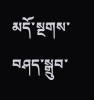མདོ་སྔགས་བཤད་སྒྲུབ་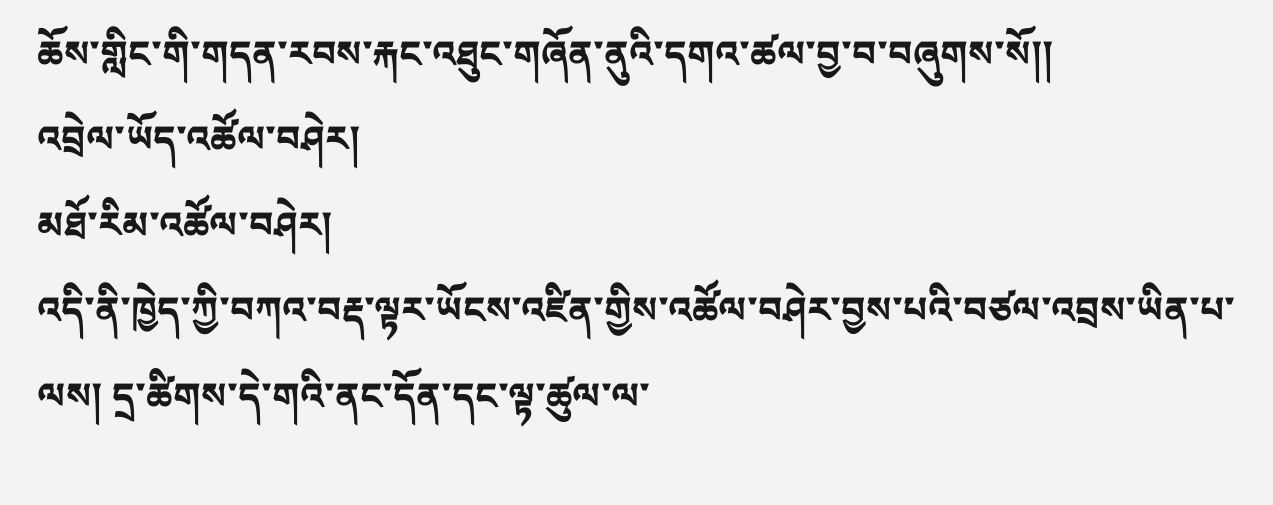ཆོས་གླིང་གི་གདན་རབས་རྐང་འཐུང་གཞོན་ནུའི་དགའ་ཚལ་བྱ་བ་བཞུགས་སོ།།
འབྲེལ་ཡོད་འཚོལ་བཤེར།
མཐོ་རིམ་འཚོལ་བཤེར།
འདི་ནི་ཁྱེད་ཀྱི་བཀའ་བརྡ་ལྟར་ཡོངས་འཛིན་གྱིས་འཚོལ་བཤེར་བྱས་པའི་བཙལ་འབྲས་ཡིན་པ་ལས། དྲ་ཚིགས་དེ་གའི་ནང་དོན་དང་ལྟ་ཚུལ་ལ་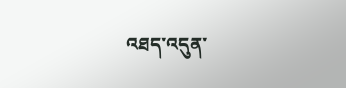འཐད་འདུན་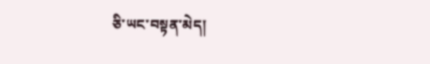ཅི་ཡང་བསྟན་མེད།